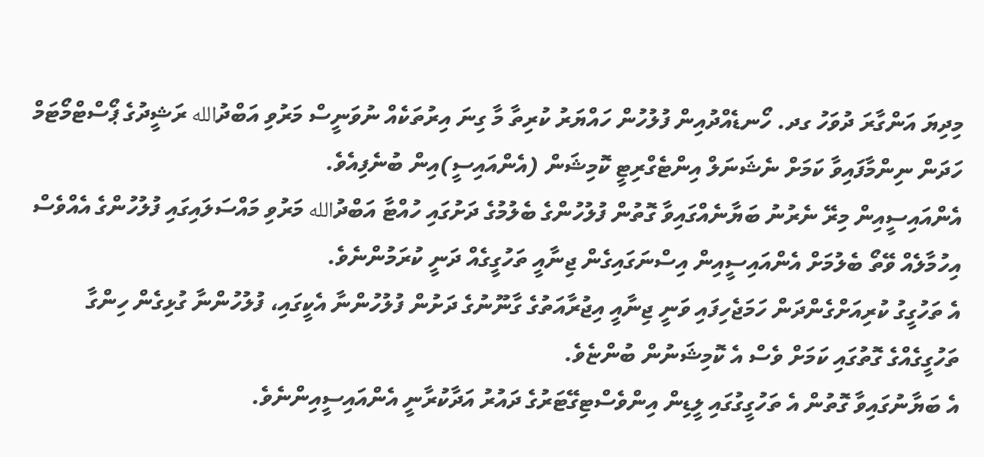މިދިޔަ އަންގާރަ ދުވަހު ގދ. ހޯނޑެއްދުއިން ފުލުހުން ހައްޔަރު ކުރިތާ މާ ގިނަ އިރުތަކެއް ނުވަނީސް މަރުވި އަބްދުالله ރަޝީދުގެ ޕޯސްޓްމޯޓަމް ހަދަން ނިންމާފައިވާ ކަމަށް ނެޝަނަލް އިންޓެގްރިޓީ ކޮމިޝަން (އެންއައިސީ)އިން ބުނެފިއެވެ.
އެންއައިސީއިން މިރޭ ނެރުނު ބަޔާނެއްގައިވާ ގޮތުން ފުލުހުންގެ ބެލުމުގެ ދަށުގައި ހުއްޓާ އަބްދުالله މަރުވި މައްސަލައިގައި ފުލުހުންގެ އެއްވެސް އިހުމާލެއް ވޭތޯ ބެލުމަށް އެންއައިސީއިން އިސްނަގައިގެން ޖިނާއީ ތަހުގީގެއް ދަނީ ކުރަމުންނެވެ.
އެ ތަހުގީގު ކުރިއަށްގެންދަން ހަމަޖެހިފައި ވަނީ ޖިނާއީ އިޖުރާއަތުގެ ގާނޫނުގެ ދަށުން ފުލުހުންނާ އެކީގައި، ފުލުހުންނާ ގުޅިގެން ހިންގާ ތަހުގީގެއްގެ ގޮތުގައި ކަމަށް ވެސް އެ ކޮމިޝަނުން ބުންޏެވެ.
އެ ބަޔާނުގައިވާ ގޮތުން އެ ތަހުގީގުގައި ލީޑިން އިންވެސްޓިގޭޓަރުގެ ދައުރު އަދާކުރާނީ އެންއައިސީއިންނެވެ.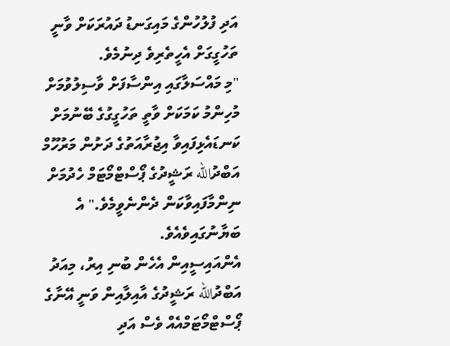އަދި ފުލުހުންގެ މައިގަނޑު ދައުރަކަށް ވާނީ ތަހުގީގަށް އެހީތެރިވެ ދިނުމެވެ.
"މި މައްސަލާގައި އިންސާފަށް ވާސިލުވުމަށް މުހިންމު ކަމަކަށް ވާތީ ތަހުގީގުގެ ބޭނުމަށް ކަނޑައެޅިފައިވާ އިޖުރާއަތުގެ ދަށުން މަރުހޫމް އަބްދުالله ރަޝީދުގެ ޕޯސްޓްމޯޓަމް ހެދުމަށް ނިންމާފައިވާކަން ދެންނެވީމެވެ." އެ ބަޔާނުގައިވެއެވެ.
އެންއައިސީއިން އެހެން ބުނި އިރު، މިއަދު އަބްދުالله ރަޝީދުގެ އާއިލާއިން ވަނީ އޭނާގެ ޕޯސްޓްމޯޓަމްއެއް ވެސް އަދި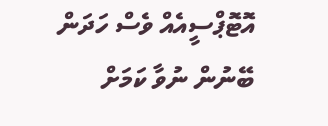އޮޓޮޕްސީއެއް ވެސް ހަދަން ބޭނުން ނުވާ ކަމަށް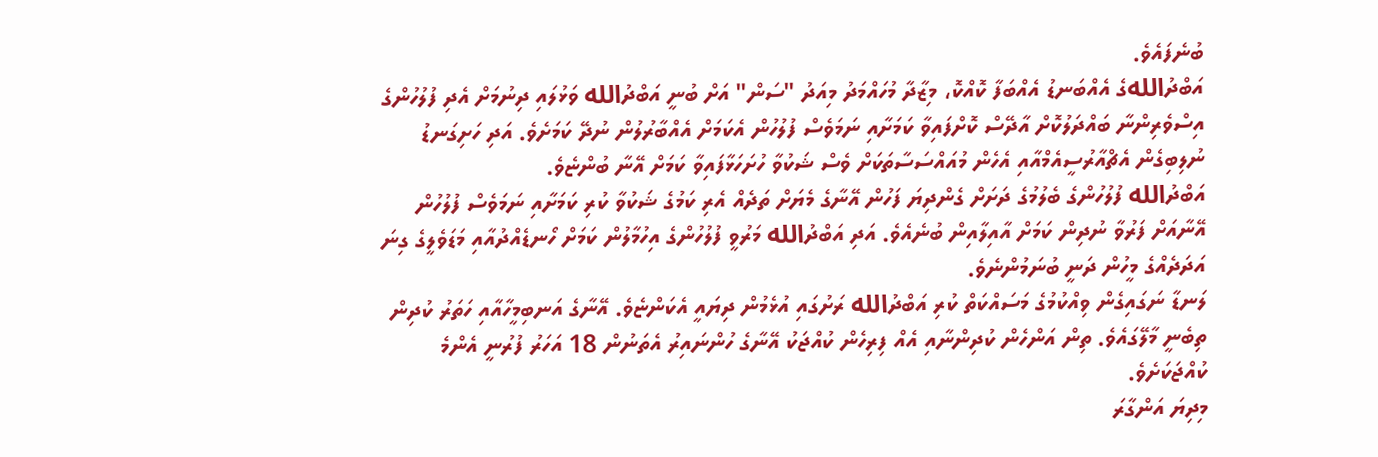ބުނެފައެވެ.
އަބްދުاللهގެ އެއްބަނޑު އެއްބަފާ ކޮއްކޮ، މިޒާދާ މުހައްމަދު މިއަދު "ސަން" އަށް ބުނީ އަބްދުالله ވަޅުލައި ދިނުމަށް އެދި ފުލުހުންގެ އިސްވެރިންނާ ބައްދަލުކޮށް އާދޭސް ކޮށްފައިވާ ކަމަށާއި ނަމަވެސް ފުލުހުން އެކަމަށް އެއްބާރުލުން ނުދޭ ކަމަށެވެ. އަދި ހަށިގަނޑު ނުލިބިގެން އެޗްއާރުސީއެމްއާއި އެހެން މުއައްސަސާތަކަށް ވެސް ޝަކުވާ ހުށަހަޅާފައިވާ ކަމަށް އޭނާ ބުންޏެވެ.
އަބްދުالله ފުލުހުންގެ ބެލުމުގެ ދަށަށް ގެންދިޔަ ފަހުން އޭނާގެ މެޔަށް ތަދެއް އެރި ކަމުގެ ޝަކުވާ ކުރި ކަމަށާއި ނަމަވެސް ފުލުހުން އޭނާއަށް ފަރުވާ ނުދިން ކަމަށް އާއިލާއިން ބުނެއެވެ. އަދި އަބްދުالله މަރުވީ ފުލުހުންގެ އިހުމާލުން ކަމަށް ހޯނޑެއްދުއާއި މަޑަވެލީގެ ގިނަ އަދަދެއްގެ މީހުން ދަނީ ބުނަމުންނެވެ.
ލަނޑާ ނަގައިގެން ވިއްކުމުގެ މަސައްކަތް ކުރި އަބްދުالله ރަށުގައި އުޅެމުން ދިޔައީ އެކަންޏެވެ. އޭނާގެ އަނބިމީހާއާއި ހަތަރު ކުދިން ތިބެނީ މާލޭގައެވެ. ތިން އަންހެން ކުދިންނާއި އެއް ފިރިހެން ކުއްޖަކު އޭނާގެ ހުންނައިރު އެތަނުން 18 އަހަރު ފުރުނީ އެންމެ ކުއްޖަކަށެވެ.
މިދިޔަ އަންގާރަ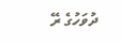ދުވަހުގެ ރޭ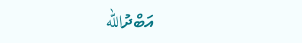އަބްދުالله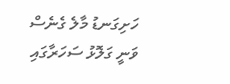ހަށިގަނޑު މާލެ ގެނެސް ވަނީ ގަލޮޅު ސަހަރާގައި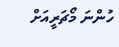ހުންނަ މޯޗަރީއަށް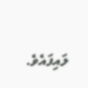ލައިފައެވެ.